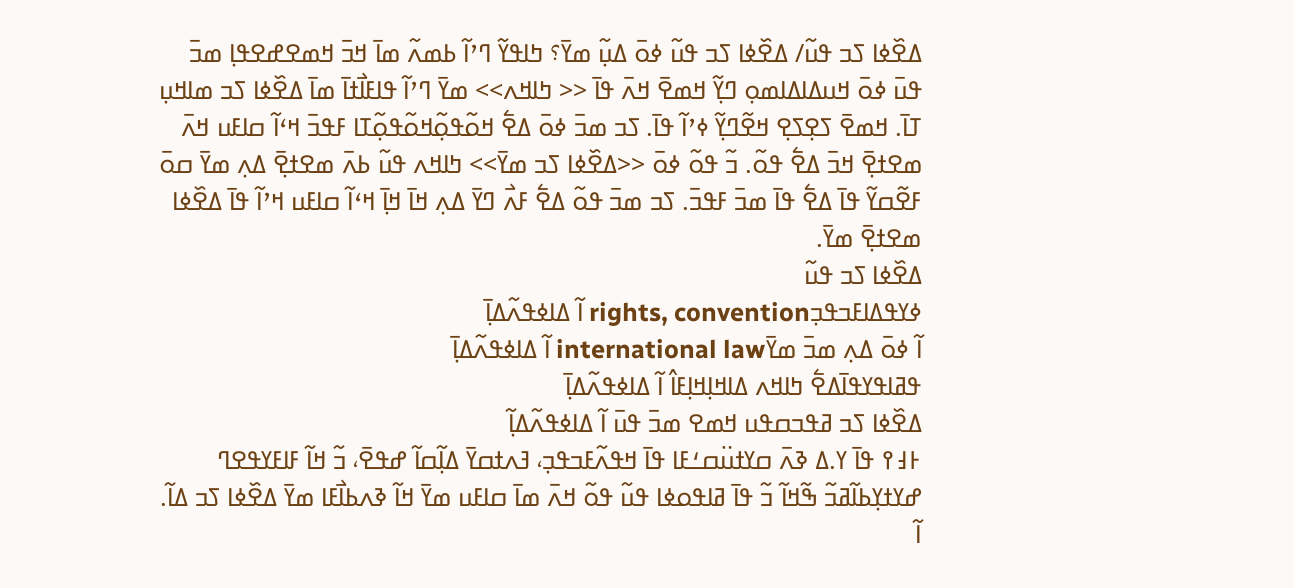ߡߐ߰ߦߊ ߖߏ ߟߎ߬/ ߡߐ߰ߦߊ ߖߏ ߟߎ߬ ߦߋ߫ ߡߎ߲߬ ߘߌ߫؟ ߤߊߟߌ߬ ߣߴߊ߬ ߕߘߍ߬ ߘߊ߫ ߞߏ߫ ߞߘߐߝߐߟߊ߲ ߘߏ߫ ߟߎ߫ ߦߋ߫ ߞߎߡߊߡߊߘߋ߲ ߣߌ߲߬ ߞߘߐ߫ ߞߍ߫ ߟߊ߫ << ߤߊߞߍ>> ߘߌ߫ ߣߴߊ߬ ߟߊߓߊ߯ߙߊ߫ ߘߊ߫ ߡߐ߰ߦߊ ߖߏ ߘߊߞߎ߲ ߠߊ߫. ߞߘߐ߫ ߖߐ߲ߖߐ߲ ߞߐ߬ߣߌ߲߬ ߦߴߊ߬ ߟߊ߫. ߖߏ ߘߏ߫ ߦߋ߫ ߡߐ߱ ߞߋ߬ߟߋ߲߬ߞߋ߬ߟߋ߲߬ߠߊ ߓߟߏ߫ ߞߵߊ߬ ߛߊߓߎ ߞߍ߫ ߘߐߙߐ߲߫ ߞߏ߫ ߡߐ߱ ߟߋ߬. ߏ߬ ߟߋ߬ ߦߋ߫ <<ߡߐ߰ߦߊ ߖߏ ߘߌ߫>> ߤߊߞߍ ߟߎ߬ ߕߍ߫ ߘߐߙߐ߲߫ ߡߍ߲ ߘߌ߫ ߛߋ߫ ߓߐ߬ߛߌ߬ ߟߊ߫ ߡߐ߱ ߟߊ߫ ߘߏ߫ ߓߟߏ߫. ߖߏ ߘߏ߫ ߟߋ߬ ߡߐ߱ ߓߍ߯ ߣߌ߫ ߡߍ߲ ߞߊ߫ ߞߊ߲߫ ߞߵߊ߬ ߛߊߓߎ ߞߴߊ߬ ߟߊ߫ ߡߐ߰ߦߊ ߘߐߙߐ߲߫ ߘߌ߫.
ߡߐ߰ߦߊ ߖߏ ߟߎ߬
ߦߌߟߡߊߓߏߟߏ߲rights, convention ߊ߬ ߡߊߦߟߍ߬ߡߊ߲߫
ߊ߬ ߦߋ߫ ߡߍ߲ ߘߏ߫ ߘߌ߫international law ߊ߬ ߡߊߦߟߍ߬ߡߊ߲߫
ߟߥߊߟߌߟߊ߫ߡߐ߱ ߤߊߞߍ ߡߊߞߊ߲ߞߊ߲ߓߊ߮ ߊ߬ ߡߊߦߟߍ߬ߡߊ߲߫
ߡߐ߰ߦߊ ߖߏ ߥߟߏߛߟߎ ߞߘߐ ߘߏ߫ ߟߎ߫ ߊ߬ ߡߊߦߟߍ߬ߡߊ߲߬
߅߃߉ ߟߊ߫ ߌ.ߡ ߢߍ߫ ߛߌߙߎ߳ߛߑߓߊ ߟߊ߫ ߞߟߍ߬ߓߏߟߏ߲، ߔߍߙߛߌ߫ ߡߊ߲߬ߛߊ߬ ߝߟߐ߫، ߏ߬ ߞߊ߬ ߓߊߓߌߟߐߣ ߝߌߙߌ߲ߕߊ߬ߥߏ߬ ߒ߬ߞߊ߬ ߏ߬ ߟߊ߫ ߥߊߟߋߦߊ ߟߎ߬ ߟߋ߬ ߞߍ߫ ߘߊ߫ ߛߊߓߎ ߘߌ߫ ߞߊ߬ ߢߍߕߊ߯ߓߊ ߘߌ߫ ߡߐ߰ߦߊ ߖߏ ߡߊ߬. ߊ߬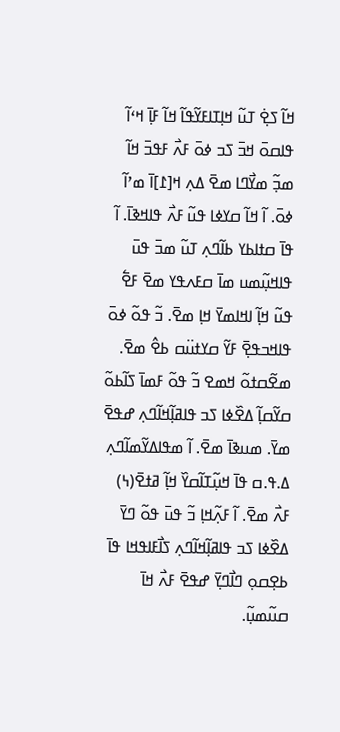ߞߊ߬ ߖߐ߲߭ ߠߎ߬ ߞߊ߲ߠߊߓߌ߬ߟߊ߬ ߞߊ߬ ߓߊ߲߫ ߞߵߊ߬ ߟߊߛߋ߫ ߞߏ߫ ߖߏ ߦߋ߫ ߓߍ߯ ߓߟߏ߫ ߞߊ߬ ߘߏ߲߬ ߘߌ߯ߣߊ ߘߐ߫ ߡߍ߲ ߞ[߁]ߊ߫ ߘߴߊ߬ ߦߋ߫. ߊ߬ ߞߊ߬ ߛߌߦߊ ߟߎ߬ ߓߍ߯ ߟߊߞߢߊ߫. ߊ߬ ߟߊ߫ ߛߙߊߕߌ ߕߊ߬ߣߍ߲ ߠߎ߬ ߘߏ߫ ߟߎ߫ ߟߊߞߎ߲߬ߘߎ ߘߊ߫ ߛߓߍߟߌ ߘߐ߫ ߓߐ߱ ߟߎ߬ ߞߊ߲߬ ߊߞߊߘߌ߫ ߞߊ߲ ߘߐ߫. ߏ߬ ߟߋ߬ ߦߋ߫ ߟߊߞߏߟߐ߲߫ ߓߌ߬ ߛߌߙߎ߳ߛ ߕߐ߮ ߘߐ߫. ߘߐ߬ߛߙߋ߬ ߞߘߐ ߏ߬ ߟߋ߬ ߓߘߊ߫ ߖߊ߬ߕߋ߬ ߛߌ߬ߛߊ߲߬ ߡߐ߰ߦߊ ߖߏ ߟߊߥߊ߲߬ߞߊ߬ߣߍ߲ ߝߟߐ߫ ߘߌ߫. ߘߎߢߊ߫ ߘߐ߫. ߊ߬ ߘߟߊߡߌ߬ߘߊ߬ߣߍ߲ ߡ.ߟ.ߛ ߟߊ߫ ߞߎ߲߬ߠߊ߬ߛߌ߰ ߞߊ߲߬ ߥߙߐ߫(߆) ߓߍ߯ ߘߐ߫. ߊ߬ ߓߍ߲߬ߞߊ߲ ߏ߬ ߟߎ߫ ߟߋ߬ ߣߌ߫ ߡߐ߰ߦߊ ߖߏ ߟߊߥߊ߲߬ߞߊ߬ߣߍ߲ ߖߊ߯ߓߊߟߞߊ ߟߊ߫ ߕߐ߲ߛߋ߲ ߣߊ߯ߣߌ߲߫ ߝߟߐ߫ ߓߍ߯ ߞߊ߫ ߛߎ߬ߘߎ߲߬.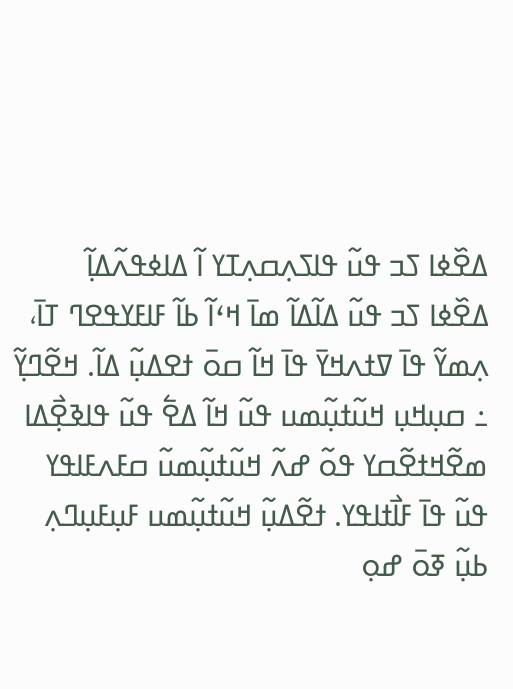ߡߐ߰ߦߊ ߖߏ ߟߎ߬ ߟߊߖߍ߲ߛߍ߲ߠߌ ߊ߬ ߡߊߦߟߍ߬ߡߊ߲߬
ߡߐ߰ߦߊ ߖߏ ߟߎ߬ ߡߊ߬ߡߊ߬ ߘߊ߫ ߞߵߊ߬ ߕߊ߬ ߓߊߓߌߟߐߣ ߠߊ߫، ߍ߲ߘߌ߬ ߟߊ߫ ߜߙߍߞߌ߫ ߟߊ߫ ߞߊ߬ ߛߋ߫ ߙߐߡߎ߲߬ ߡߊ߬. ߞߐ߬ߣߌ߲߬ ߸ ߛߎ߲ߞߎ߲ ߞߎ߬ߙߎ߲߬ߘߎ ߟߎ߬ ߞߊ߬ ߡߐ߱ ߟߎ߬ ߟߊߢߐ߲߯ߡߊ ߘߐ߬ߞߙߐ߬ߛߌ ߟߋ߬ ߝߍ߬ ߞߎ߬ߙߎ߲߬ߘߎ߬ ߛߓߍߓߊߟߌ ߟߎ߬ ߟߊ߫ ߓߊ߯ߙߊߟߌ. ߙߐ߬ߡߎ߲߬ ߞߎ߬ߙߎ߲߬ߘߎ ߓߎ߲ߓߎ߲ߣߍ߲ ߕߎ߲߬ ߧߋ߫ ߝߋ߲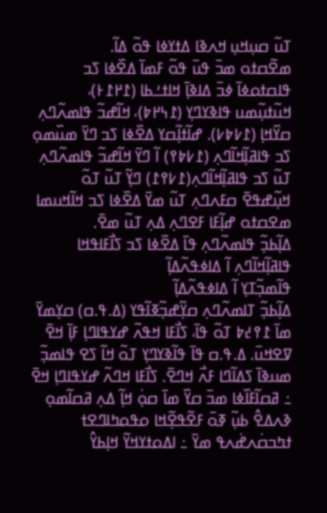ߠߎ߬ ߛߎ߲ߞߎ߲ ߞߍߢߊ ߡߙߌߦߊ ߟߋ߬ ߡߊ߬.
ߘߐ߬ߛߙߋ ߘߏ߫ ߟߎ߫ ߟߋ߬ ߓߘߊ߫ ߡߐ߰ߦߊ ߖߏ ߟߊߛߙߋߦߊ߫ ߦߏ߫ ߡߊߢߊ߲߫ ߞߊߙߑߕߊ (߁߂߁߅)، ߞߎ߬ߙߎ߲߬ߘߎ ߟߊߢߌߣߌ߲ (߁߆߂߈)، ߞߊ߬ߝߏ߬ ߟߊߘߍ߬ߣߍ߲ ߛߌ߰ߞߊ߲ (߁߇߈߇). ߝߊ߬ߙߊ߲߬ߛߌ ߡߐ߰ߦߊ ߖߏ ߣߌ߫ ߘߎ߰ߘߋ߲ ߖߏ ߟߊߥߊ߲߬ߞߊ߬ߣߍ߲ (߁߇߈߉) ߊ߬ ߣߌ߫ ߞߊ߬ߝߏ߬ ߟߊߘߍ߬ߣߍ߲ ߠߎ߬ ߖߏ ߟߊߥߊ߲߬ߞߊ߬ߣߍ߲(߁߇߉߁) ߣߌ߲߬ ߠߎ߬ ߠߋ߬ ߞߎ߲߬ߝߟߐ߫ ߛߓߍߣߍ߲ ߠߎ߬ ߘߌ߫ ߡߐ߰ߦߊ ߖߏ ߞߊ߬ߞߎߘߊ ߘߐߛߙߋ ߝߊ߲߬ߓߊ ߓߐߣߍ߲ ߡߍ߲ ߠߎ߬ ߘߐ߫.
ߡߊ߲߬ߕߏ߲߬ ߟߊߘߍ߬ߣߍ߲ ߟߊ߫ ߡߐ߰ߦߊ ߖߏ ߖߊ߯ߓߊߟߞߊ ߟߊߥߊ߲߬ߞߊ߬ߣߍ߲ ߊ߬ ߡߊߦߟߍ߬ߡߊ߲߬
ߟߊ߬ߘߏ߲߬ߠߌ߲ ߊ߬ ߡߊߦߟߍ߬ߡߊ߲߬
ߡߊ߲߬ߕߏ߲߬ ߠߊߘߍ߬ߣߍ߲ ߛߌ߲߬ߝߏ߲߬ߧߊ߬ߟߌ (ߡ.ߟ.ߛ) ߛߌ߲ߘߌ߫ ߘߊ߫ ߁߉߄߈ ߠߋ߬ ߟߊ߫، ߖߊ߯ߓߊ ߞߟߍ߬ ߝߌߟߊߣߊ߲ ߓߊ߲߫ ߞߐ߫ ߜߐߞߎ߫. ߡ.ߟ.ߛ ߟߊ߫ ߟߊ߬ߢߌߣߌ߲ ߠߋ߬ ߞߊ߬ ߖߐ ߟߊߘߏ߲߬ ߘߎߢߊ߫ ߖߡߊ߬ߣߊ ߓߍ߯ ߞߣߐ߫. ߖߊ߯ߓߊ ߞߣߍ߬ ߝߌߟߊߣߊ߲ ߞߐ߫ ߸ ߥߛߊ߬ߓߊ߰ߦߊ ߘߏ߫ ߛߌ߰ ߘߊ߫ ߛߋ߲߭ ߞߊ߲߬ ߡߍ߲ ߥߛߊ߬ߘߋ߲ ߢߍߡߐ߮ ߕߎ߲߬ ߧߋ߫ ߓߐ߬ߟߐ߲߬ߞߊ ߋߟߋߤߊߣߐߙ ߙߤߏߛ߭ߍߝ߭ߍߟ ߘߌ߫ ߸ ߊߡߋߙߌߞߌ߬ ߞߊ߲ߕߌ߮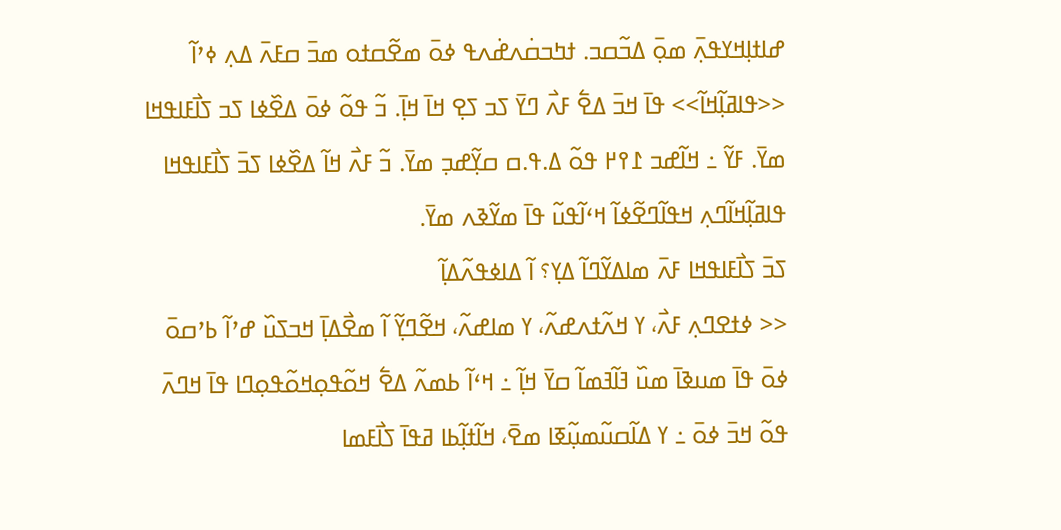ߝߊߙߊ߲ߞߌߟߍ߲߫ ߘߋ߲߫ ߡߏ߬ߛߏ. ߙߤߏߛ߭ߍߝ߭ߍߟ ߦߋ߫ ߘߐ߬ߛߙߋ ߘߏ߫ ߛߓߍ߫ ߡߍ߲ ߦߴߊ߬ <<ߟߊߥߊ߲߬ߞߊ߬>> ߟߊ߫ ߞߏ߫ ߡߐ߱ ߓߍ߯ ߣߌ߫ ߖߏ ߖߐ߲ ߞߊ߫ ߞߊ߲߫. ߏ߬ ߟߋ߬ ߦߋ߫ ߡߐ߰ߦߊ ߖߏ ߖߊ߯ߓߊߟߞߊ ߘߌ߫. ߓߌ߬ ߸ ߞߊ߬ߝߏ ߁߉߂ ߟߋ߬ ߡ.ߟ.ߛ ߛߌ߲߬ߝߏ߲ ߘߌ߫. ߏ߬ ߓߍ߯ ߞߊ߬ ߡߐ߰ߦߊ ߖߏ߫ ߖߊ߯ߓߊߟߞߊ ߟߊߥߊ߲߬ߞߊ߬ߣߍ߲ ߞߟߊ߬ߣߐ߬ߦߊ߬ ߞߵߊ߬ߟߎ߬ ߟߊ߫ ߘߌ߬ߢߍ ߘߌ߫.
ߖߏ߫ ߖߊ߯ߓߊߟߞߊ ߓߍ߫ ߘߊߡߌ߬ߣߊ߬ ߡߌ߲؟ ߊ߬ ߡߊߦߟߍ߬ߡߊ߲߬
<< ߦߙߐߣߍ߲ ߓߍ߯، ߌ ߞߍ߬ߙߍߝߍ߬، ߌ ߘߊߝߍ߬، ߞߐ߬ߣߌ߲߬ ߊ߬ ߘߐ߯ߡߊ߲߫ ߞߏߖߎ߰ ߝߴߊ߬ ߕߴߛߋ߫ ߦߋ߫ ߟߊ߫ ߘߎߢߊ߫ ߘߎ߰ ߔߊ߬ߔߘߊ߬ ߛߌ߫ ߞߊ߲߬ ߸ ߞߵߊ߬ ߕߘߍ߬ ߡߐ߱ ߞߋ߬ߟߋ߲ߞߋ߬ߟߋ߲ߣߊ ߟߊ߫ ߞߣߍ߫ ߟߋ߬ ߞߏ߫ ߦߋ߫ ߸ ߌ ߡߊ߬ߛߎ߬ߘߎ߲߬ߧߊ ߘߐ߫، ߞߊ߬ߙߊ߲߬ߕߊ ߥߟߊ߫ ߖߊ߯ߓߘߊ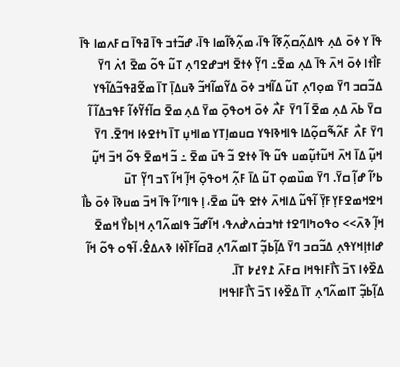ߟߊ߫ ߌ ߦߋ߫ ߡߍ߲ ߟߊߡߍ߲߬ߛߍ߲߬ߧߊ߬ ߟߊ߫، ߘߍ߲߬ߢߊ߬ߘߊ ߟߊ߫، ߝߏ߬ߙߏ ߟߊ߫ ߥߟߊ߫ ߛߓߍߘߊ ߟߊ߫ ߓߊ߯ߙߊ ߦߋ߫ ߞߍ߫ ߟߊ߫ ߡߍ߲ ߘߐ߫߸ ߣߌ߲߬ ߦߙߐ߫ ߞߏߝߐߣߍ߲ ߠߎ߬ ߟߋ߬ ߘߐ߫ ߗߍ߭ ߣߌ߫ ߡߏ߬ߛߏ ߣߌ߫ ߘߋ߲ߣߍ߲ ߠߎ߬ ߡߊ߬ߞߏ ߦߋ߫ ߡߌ߬ߘߊ߬ߞߏ߬ ߢߎߡߊ߲߫ ߠߊ߫ ߘߐ߬ߥߟߏ߬ߡߊ߬ߟߌ ߛߌ߫ ߕߍ߫ ߡߍ߲ ߘߐ߫ ߊ߬ ߣߌ߫ ߓߍ߯ ߦߋ߫ ߞߋߟߋ߲߫ ߘߌ߫ ߡߍ߲ ߘߐ߫ ߛߊ߬ߙߌ߬ߦߊ߬ ߓߟߏߡߊ߬ ߊ߬ ߣߌ߫ ߓߍ߯ ߓߍ߬ߒ߬ߛߋ߲߬ߡߊ ߟߊߞߢߊߟߌ ߛߎߘߊ߲ߠߌ ߘߊߞߎ߲ ߠߊ߫ ߤߙߐߦߊ ߞߣߐ߫. ߣߌ߫ ߞߎ߲߬ ߡߊ߫ ߞߍ߫ ߞߎ߬ߙߎ߲߬ߘߎ ߟߎ߬ ߟߊ߫ ߦߙߐ ߏ߬ ߟߎ߫ ߘߐ߫ ߸ ߏ߬ ߞߘߐ߫ ߟߋ߬ ߞߏ߫ ߞߎ߲߬ ߕߴߊ߬ ߝߊ߲߬ ߛߌ߫. ߣߌ߫ ߘߎ߰ߘߋ߲ ߠߎ߬ ߡߊ߫ ߓߍ߲߬ ߞߋߟߋ߲߫ ߞߊ߲߬ ߞߊ߬ ߖߏ ߣߌ߲߬ ߠߎ߫ ߞߐߞߘߐߓߌ߲ߓߌ߲߫ ߊ߬ߟߎ߬ ߡߊߞߍ߫ ߦߙߐ ߟߎ߬ ߘߐ߫، ߊ߲ ߟߊߣߴߊ߬ ߟߊ߫ ߞߏ߫ ߘߎߢߊ߫ ߦߋ߫ ߕߊ߯ ߞߊ߲߬ ߢߍ߫>> ߋߟߋߤߊߣߐߙ ߙߤߏߛ߭ߍߝ߭ߍߟ، ߞߊ߬ߝߏ߬ ߟߊߘߍ߬ߣߍ߲ ߞߊ߲ߕߌ߯ ߞߘߐ߫ ߝߊߙߊ߲ߞߌߟߍ߲ ߡߏ߬ߛߏ ߣߌ߫ ߡߊ߲߬ߕߏ߲߬ ߠߊߘߍ߬ߣߍ߲ ߥߛߊ߬ߓߊ߰ߦߊ ߢߍߡߐ߮، ߊ߬ߟߋ ߟߋ߬ ߞߊ߬ ߡߐ߰ߦߊ ߖߏ߫ ߖߊ߯ߓߊߟߞߊ ߛߓߍ߫ ߁߉߄߈ ߠߊ߫.
ߡߊ߲߬ߕߏ߲߬ ߠߊߘߍ߬ߣߍ߲ ߠߊ߫ ߡߐ߰ߦߊ ߖߏ߫ ߖߊ߯ߓߊߟߞߊ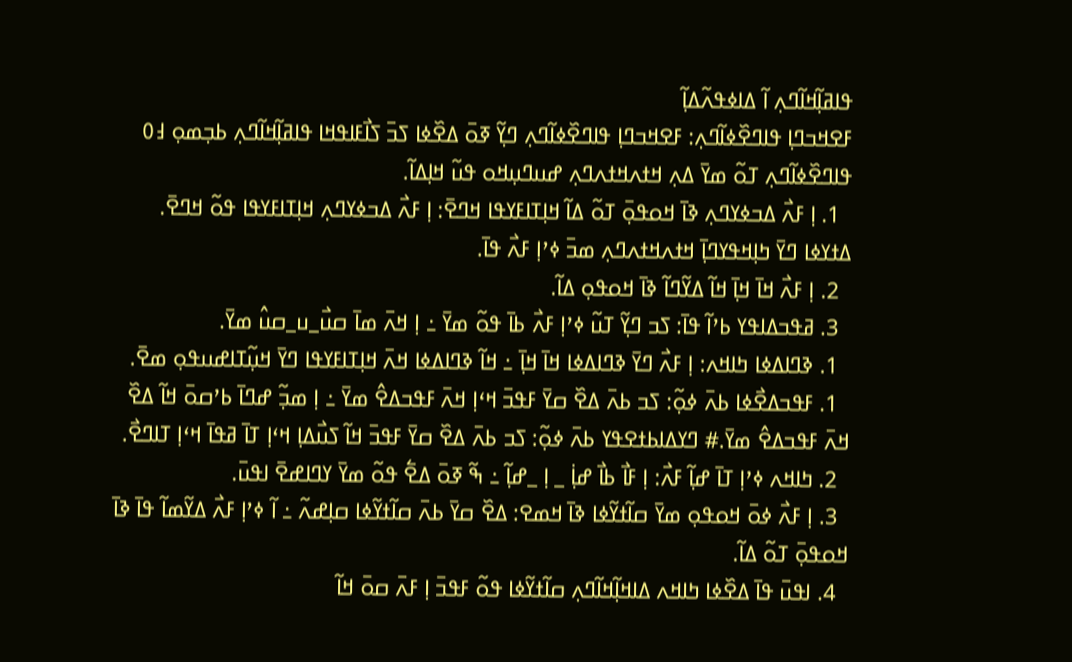ߟߊߥߊ߲߬ߞߊ߬ߣߍ߲ ߊ߬ ߡߊߦߟߍ߬ߡߊ߲߬
ߓߐߞߏߣߊ߲ ߟߊߣߐ߰ߦߊ߬ߣߍ߲: ߓߐߞߏߣߊ߲ ߟߊߣߐ߰ߦߊ߬ߣߍ߲ ߣߌ߲߬ ߧߋ߫ ߡߐ߰ߦߊ ߖߏ߫ ߖߊ߯ߓߊߟߞߊ ߟߊߥߊ߲߬ߞߊ߬ߣߍ߲ ߕߏ߲ߘߋ߲ ߃߀ ߟߊߣߐ߰ߦߊ߬ߣߍ߲ ߠߋ߬ ߘߌ߫ ߡߍ߲ ߞߙߍߞߙߍߣߍ߲ ߝߎߣߎ߲ߞߋ ߟߎ߬ ߞߊ߲ߡߊ߬.
  1. ߊ߲ ߓߍ߯ ߡߏߦߌߣߍ߲ ߢߊ߫ ߞߋߟߋ߲߫ ߠߋ߬ ߡߊ߬ ߞߊ߲ߠߊߓߌߟߊ ߞߣߐ߫: ߊ߲ ߓߍ߯ ߡߏߦߌߣߍ߲ ߞߊ߲ߠߊߓߌߟߊ ߟߋ߬ ߞߣߐ߫. ߡߙߌߦߊ ߣߌ߫ ߤߊ߲ߞߟߌߣߊ߲߫ ߞߙߍߞߙߍߣߍ߲ ߘߏ߫ ߦߴߊ߲ ߓߍ߯ ߟߊ߫.
  2. ߊ߲ ߓߍ߯ ߞߊ߫ ߞߊ߲߫ ߞߊ߬ ߡߌ߬ߣߊ߬ ߢߊ߫ ߞߋߟߋ߲ ߡߊ߬.
  3. ߥߟߏߡߊߟߌ ߕߴߊ߬ ߟߊ߫: ߖߏ ߣߌ߲߬ ߠߎ߬ ߦߴߊ߲ ߓߍ߯ ߕߊ߫ ߟߋ߬ ߘߌ߫ ߸ ߊ߲ ߞߍ߫ ߘߊ߫ ߛߎ߯_ߎ_ߛߎ߮ ߘߌ߫.
  1. ߢߣߊߡߦߊ ߤߊߞߍ: ߊ߲ ߓߍ߯ ߣߌ߫ ߢߣߊߡߦߊ ߞߊ߫ ߞߊ߲߫ ߸ ߞߊ߬ ߢߣߊߡߦߊ ߞߍ߫ ߞߊ߲ߠߊߓߌߟߊ ߣߌ߫ ߞߎ߲߬ߠߊߝߎߟߋ߲ ߘߐ߫.
  1. ߓߟߏߡߐ߯ߦߊ ߕߍ߫ ߦߋ߲߬: ߖߏ ߕߍ߫ ߡߐ߰ ߛߌ߫ ߓߟߏ߫ ߞߵߊ߲ ߞߍ߫ ߓߟߏߡߐ߮ ߘߌ߫ ߸ ߊ߲ ߘߏ߲߬ ߝߣߊ߫ ߕߴߛߋ߫ ߞߊ߬ ߡߐ߰ ߞߍ߫ ߓߟߏߡߐ߮ ߘߌ߫.# ߣߌߡߊߕߙߐߟߌ ߕߍ߫ ߦߋ߲߬: ߖߏ ߕߍ߫ ߡߐ߰ ߛߌ߫ ߓߟߏ߫ ߞߊ߬ ߖߎ߯ߡߊ߲ ߞߵߊ߲ ߠߊ߫ ߥߟߊ߫ ߞߵߊ߲ ߠߊߣߐ߯.
  2. ߤߊߞߍ ߦߴߊ߲ ߠߊ߫ ߝߊ߲߬ ߓߍ߯: ߊ߲ ߓߊ߯ ߕߊ߯ ߝߊ߲߭ _ ߊ߲ _ߝߊ߲߬ ߸ ߒ߬ ߧߋ߫ ߡߐ߱ ߟߋ߬ ߘߌ߫ ߌߣߊߝߐ߫ ߊߟߎ߫.
  3. ߊ߲ ߓߍ߯ ߦߋ߫ ߞߋߟߋ߲ ߘߌ߫ ߛߊ߬ߙߌ߬ߦߊ ߢߊ߫ ߞߘߐ: ߡߐ߰ ߛߌ߫ ߕߍ߫ ߛߊ߬ߙߌ߬ߦߊ ߛߊ߲ߝߍ߬ ߸ ߊ߬ ߦߴߊ߲ ߓߍ߯ ߡߌ߬ߘߊ߬ ߟߊ߫ ߢߊ߫ ߞߋߟߋ߲߫ ߠߋ߬ ߡߊ߬.
  4. ߊߟߎ߫ ߟߊ߫ ߡߐ߰ߦߊ ߤߊߞߍ ߡߊߞߊ߲߬ߞߊ߬ߣߍ߲ ߛߊ߬ߙߌ߬ߦߊ ߟߋ߬ ߓߟߏ߫ ߊ߲ ߓߍ߫ ߛߋ߫ ߞߊ߬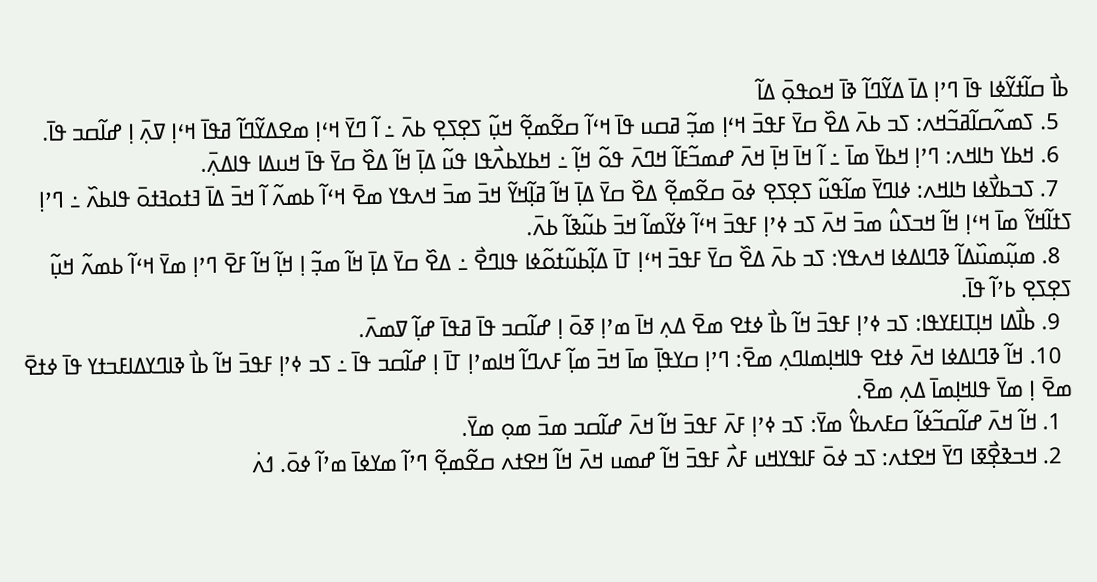ߕߊ߯ ߛߊ߬ߙߌ߬ߦߊ ߟߊ߫ ߣߴߊ߲ ߡߊ߫ ߡߌ߬ߣߊ߬ ߢߊ߫ ߞߋߟߋ߲߫ ߡߊ߬
  5. ߖߘߍ߬ߛߊ߬ߥߏ߬ߞߍ: ߖߏ ߕߍ߫ ߡߐ߰ ߛߌ߫ ߓߟߏ߫ ߞߵߊ߲ ߘߏ߲߬ ߥߛߎ ߟߊ߫ ߞߵߊ߬ ߛߐ߬ߘߐ߲߬ ߞߎ߲߬ ߖߐ߲ߖߐ߲ ߕߍ߫ ߸ ߊ߬ ߣߌ߫ ߞߵߊ߲ ߘߐߡߌ߬ߣߊ߬ ߥߟߊ߫ ߞߵߊ߲ ߜߍ߲߫ ߊ߲ ߝߊ߬ߛߏ ߟߊ߫.
  6. ߞߕߌ ߤߊߞߍ: ߣߴߊ߲ ߞߕߌ߫ ߘߊ߫ ߸ ߊ߬ ߞߊ߫ ߞߊ߲߫ ߞߍ߫ ߝߘߏ߬ߓߊ߬ ߞߣߍ߫ ߟߋ߬ ߞߊ߲߬ ߸ ߞߕߌߕߍ߯ߟߊ ߟߎ߬ ߡߊ߲߫ ߞߊ߬ ߡߐ߰ ߛߌ߫ ߟߊ߫ ߞߎߡߊ ߟߊߡߍ߲߫.
  7. ߖߏߕߌ߯ߦߊ ߤߊߞߍ: ߦߊߣߌ߫ ߘߊ߬ߟߎ߬ ߖߐ߲ߖߐ߲ ߦߋ߫ ߛߐ߬ߘߐ߲߬ ߡߐ߰ ߛߌ߫ ߡߊ߲߫ ߞߊ߬ ߥߊ߲߬ߞߌ߬ ߞߏ߫ ߘߏ߫ ߞߍߟߌ ߘߐ߫ ߞߵߊ߬ ߕߘߍ߬ ߊ߬ ߞߏ߫ ߡߊ߫ ߔߙߋߔߙߋ߫ ߟߊߕߍ߰ ߸ ߣߴߊ߲ ߖߙߊ߬ߞߌ߬ ߘߊ߫ ߞߵߊ߲ ߞߊ߬ ߞߏߖߎ߮ ߘߏ߫ ߞߍ߫ ߖߏ ߦߴߊ߲ ߓߟߏ߫ ߞߵߊ߬ ߦߌ߬ߘߊ߬ ߞߏ߫ ߕߎ߬ߢߊ߬ ߕߍ߫.
  8. ߘߎ߲߬ߘߎ߰ߡߊ߬ ߢߣߊߡߦߊ ߞߍߟߌ: ߖߏ ߕߍ߫ ߡߐ߰ ߛߌ߫ ߓߟߏ߫ ߞߵߊ߲ ߠߊ߫ ߡߊ߲߬ߕߎ߬ߙߋ߬ߦߊ ߟߊߣߐ߯ ߸ ߡߐ߰ ߛߌ߫ ߡߊ߲߫ ߞߊ߬ ߘߏ߲߬ ߊ߲ ߞߊ߲߬ ߞߊ߬ ߓߐ߫ ߣߴߊ߲ ߘߌ߫ ߞߵߊ߬ ߕߘߍ߬ ߞߎ߲߬ ߖߐ߲ߖߐ߲ ߕߴߊ߬ ߟߊ߫.
  9. ߕߊ߯ߡߊ ߞߊ߲ߠߊߓߌߟߊ: ߖߏ ߦߴߊ߲ ߓߟߏ߫ ߞߊ߬ ߕߊ߯ ߦߙߐ ߘߐ߫ ߡߍ߲ ߞߊ߫ ߘߴߊ߲ ߧߋ߫ ߊ߲ ߝߊ߬ߛߏ ߟߊ߫ ߥߟߊ߫ ߝߊ߲߬ ߜߘߍ߫.
  10. ߞߊ߬ ߢߣߊߡߦߊ ߞߍ߫ ߦߙߐ ߟߊߞߊ߲ߘߊߣߍ߲ ߘߐ߫: ߣߴߊ߲ ߛߌߟߊ߲߫ ߘߊ߫ ߞߏ߫ ߘߊ߲߬ ߓߍߣߊ߬ ߞߊߘߴߊ߲ ߠߊ߫ ߊ߲ ߝߊ߬ߛߏ ߟߊ߫ ߸ ߖߏ ߦߴߊ߲ ߓߟߏ߫ ߞߊ߬ ߕߊ߯ ߢߊߣߌߡߊߓߏߙߌ ߟߊ߫ ߦߙߐ߫ ߘߐ߫ ߊ߲ ߘߌ߫ ߟߊߞߊ߲ߘߊ߫ ߡߍ߲ ߘߐ߫.
  1. ߞߊ߬ ߞߍ߫ ߝߊ߬ߛߏ߬ߦߊ߬ ߛߓߍߕߌ߮ ߘߌ߫: ߖߏ ߦߴߊ߲ ߓߍ߫ ߓߟߏ߫ ߞߊ߬ ߞߍ߫ ߝߊ߬ߛߏ ߘߏ߫ ߘߋ߲ ߘߌ߫.
  2. ߞߏߢߐ߲߯ߧߊ ߣߌ߫ ߞߐߙߍ: ߖߏ ߦߋ߫ ߓߊߟߌߞߎ ߓߍ߯ ߓߟߏ߫ ߞߊ߬ ߝߘߎ ߞߍ߫ ߞߊ߬ ߞߐߙߍ ߛߐ߬ߘߐ߲߬ ߣߴߊ߬ ߘߌߦߊ߫ ߘߴߊ߬ ߦߋ߫. ߗߍ߭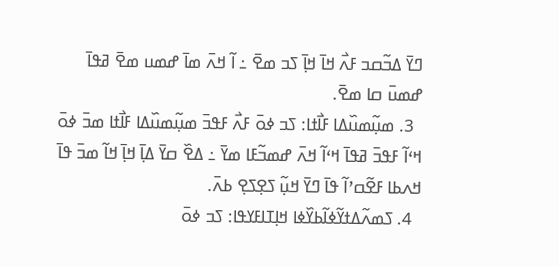ߣߌ߫ ߡߏ߬ߛߏ ߓߍ߯ ߞߊ߫ ߞߊ߲߫ ߖߏ ߘߐ߫ ߸ ߊ߬ ߞߍ߫ ߘߊ߫ ߝߘߎ ߘߐ߫ ߥߟߊ߫ ߝߘߎ߫ ߛߊ ߘߐ߫.
  3. ߘߎ߲߬ߘߎ߰ߡߊ ߓߊ߯ߙߊ: ߖߏ ߦߋ߫ ߓߍ߯ ߓߟߏ߫ ߘߎ߲߬ߘߎ߰ߡߊ ߓߊ߯ߙߊ ߘߏ߫ ߦߋ߫ ߞߵߊ߬ ߓߟߏ߫ ߥߟߊ߫ ߞߵߊ߬ ߞߍ߫ ߝߘߏ߬ߓߊ ߘߌ߫ ߸ ߡߐ߰ ߛߌ߫ ߡߊ߲߫ ߞߊ߲߫ ߞߊ߬ ߘߏ߫ ߟߊ߫ ߞߍߕߊ ߓߐ߬ߛߴߊ߬ ߟߊ߫ ߣߌ߫ ߞߎ߲߬ ߖߐ߲ߖߐ߲ ߕߍ߫.
  4. ߖߘߍ߬ߡߙߌ߬ߦߊ߬ߕߌ߰ߦߊ ߞߊ߲ߠߊߓߌߟߊ: ߖߏ ߦߋ߫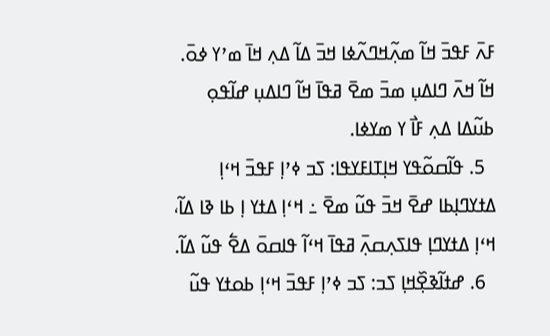ߓߍ߫ ߓߟߏ߫ ߞߊ߬ ߘߍ߲߬ߞߣߍ߬ߦߊ ߞߏ߫ ߡߊ߬ ߡߍ߲ ߞߊ߫ ߘߴߌ ߦߋ߫. ߞߊ߬ ߞߍ߫ ߣߊߡߎ߲ ߘߏ߫ ߘߐ߫ ߥߟߊ߫ ߞߊ߬ ߣߊߡߎ߲ ߝߊ߬ߟߋ߲ ߕߎ߬ߡߊ ߡߍ߲ ߓߊ߯ ߌ ߘߌߦߊ.
  5. ߟߊ߬ߛߋ߬ߟߌ ߞߊ߲ߠߊߓߌߟߊ: ߖߏ ߦߴߊ߲ ߓߟߏ߫ ߞߵߊ߲ ߡߙߌߣߊ߲ߕߊ ߝߐ߫ ߞߏ߫ ߟߎ߬ ߘߐ߫ ߸ ߞߵߊ߲ ߡߙߌ ߊ߲ ߕߊ ߢߊ ߡߊ߬، ߞߵߊ߲ ߡߙߌߣߊ߲ ߟߊߖߍ߲ߛߍ߲߫ ߥߟߊ߫ ߞߵߊ߬ ߟߊߛߋ߫ ߡߐ߱ ߟߎ߬ ߡߊ߬.
  6. ߝߙߊ߬ߢߐ߲߰ߞߊ߲ ߖߏ: ߖߏ ߦߴߊ߲ ߓߟߏ߫ ߞߵߊ߲ ߕߋߙߌ ߟߎ߬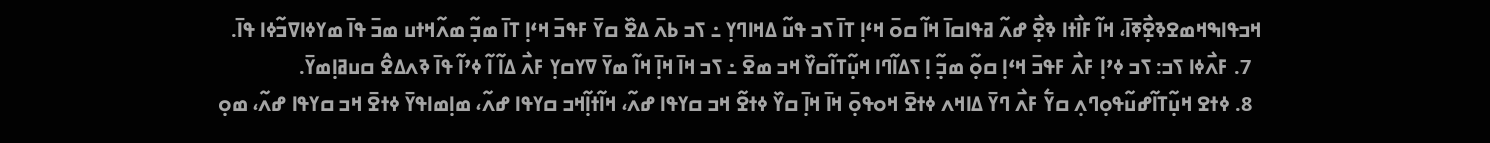ߞߏߟߊߒߞߘߐߢߐ߲߯ߧߊ߫، ߞߊ߬ ߓߊ߯ߙߊ ߢߐ߲߯ ߝߍ߬ ߥߟߊߛߊ߫ ߞߊ߬ ߛߋ߫ ߞߵߊ߲ ߠߊ߫ ߖߏ ߟߎ߬ ߡߞߊߣߌ߲ ߸ ߖߏ ߕߍ߫ ߡߐ߰ ߛߌ߫ ߓߟߏ߫ ߞߵߊ߲ ߠߊ߫ ߘߏ߲߬ ߘߍ߬ߞߙߎ ߘߏ߫ ߟߊ߫ ߘߌߦߊߜߏ߬ߦߊ ߟߊ߫.
  7. ߓߍ߯ߦߊ ߖߏ: ߖߏ ߦߴߊ߲ ߓߍ߯ ߓߟߏ߫ ߞߵߊ߲ ߛߋ߲߬ ߘߏ߲߬ ߊ߲ ߖߡߊ߬ߣߊ ߞߎ߲߬ߠߊ߬ߛߌ߰ ߞߏ ߘߐ߫ ߸ ߖߏ ߞߊ߫ ߞߊ߲߫ ߞߊ߬ ߘߌ߫ ߜߌߛߌ߲ ߓߍ߯ ߡߊ߬ ߊ߬ ߦߴߊ߬ ߟߊ߫ ߢߍߡߐ߮ ߛߎߥߊ߲ߘߌ߫.
  8. ߦߙߐ ߞߎ߲߬ߠߊ߬ߝߎ߬ߟߋ߲ߣߍ߲ ߛߌ߱ ߓߍ߯ ߣߌ߫ ߡߊߞߍ ߦߙߐ߫ ߞߋߟߋ߲߫ ߞߊ߫ ߞߊ߲߫ ߛߌ߰ ߦߙߐ߬ ߞߏ ߛߌߟߊ ߝߍ߬، ߞߊ߬ߙߊ߲߬ߞߏ ߛߌߟߊ ߝߍ߬، ߘߊ߲ߘߊߟߌ߫ ߦߙߐ߫ ߞߏ ߛߌߟߊ ߝߍ߬، ߘߋ߲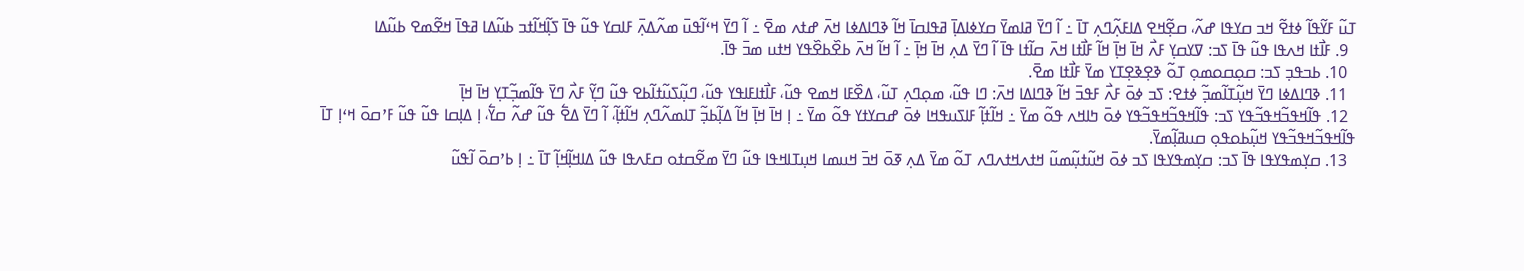ߠߎ߬ ߓߌ߬ߟߊ߬ ߦߙߐ߬ ߞߏ ߛߌߟߊ ߝߍ߬، ߛߐ߲߬ߞߐ ߡߊߓߍ߲߬ߣߍ߲ ߠߊ߫ ߸ ߊ߬ ߣߌ߫ ߥߊߘߌ߫ ߛߌߦߊߡߊ߲߫ ߥߟߊߛߊ߫ ߞߊ߬ ߢߣߊߡߦߊ ߞߍ߫ ߝߙߍ ߘߐ߫ ߸ ߊ߬ ߣߌ߫ ߞߵߊ߬ߟߎ߫ ߘߍ߬ߡߍ߲߫ ߓߊߛߌ ߟߎ߬ ߟߊ߫ ߖߊ߲߬ߞߊ߬ߙߏ ߕߎ߬ߡߊ ߥߟߊ߫ ߞߐ߬ߘߐ ߕߎ߬ߡߊ
  9. ߓߊ߯ߙߊ ߞߍߟߊ ߟߎ߬ ߟߊ߫ ߖߏ: ߜߌߛߌ߲ ߓߍ߯ ߞߊ߫ ߞߊ߲߫ ߞߊ߬ ߓߊ߯ߙߊ ߞߍ߫ ߛߊ߬ߙߊ ߟߊ߫ ߊ߬ ߣߌ߫ ߡߍ߲ ߞߊ߫ ߞߊ߲߫ ߸ ߊ߬ ߞߊ߬ ߞߍ߫ ߕߐ߰ߕߐ߰ߟߌ ߞߙߎ ߘߏ߫ ߟߊ߫.
  10. ߕߏߟߏ߲ ߖߏ: ߛߋ߲ߛߋߘߋ߲ ߠߋ߬ ߢߐ߲ߢߐ߲ߠߌ ߘߌ߫ ߓߊ߯ߙߊ ߘߐ߫.
  11. ߢߣߊߡߦߊ ߣߌ߫ ߞߎ߲߬ߠߊ߬ߘߏ߲߬ ߦߙߐ: ߖߏ ߦߋ߫ ߓߍ߯ ߓߟߏ߫ ߞߊ߬ ߢߣߊߡߊ ߞߍ߫: ߣߊ ߟߎ߬، ߘߋ߲ߣߍ߲ ߠߎ߬، ߡߐ߰ߓߊ ߞߘߐ ߟߎ߬، ߓߊ߯ߙߊߓߊߟߌ ߟߎ߬، ߣߎ߲߬ߖߎ߬ߙߊ߬ߕߐ ߟߎ߬ ߣߌ߲߬ ߓߍ߯ ߣߌ߫ ߟߊ߬ߘߏ߲߬ߠߌ߲ ߞߊ߫ ߞߊ߲߫
  12. ߟߊ߬ߞߟߏ߬ߞߟߏ߬ߟߌ ߖߏ: ߟߊ߬ߞߟߏ߬ߞߟߏ߬ߟߌ ߦߋ߫ ߤߊߞߍ ߟߋ߬ ߘߌ߫ ߸ ߞߊ߬ߙߊ߲߬ ߓߊߖߎߟߞߊ ߦߋ߫ ߝߛߌߙߌ ߟߋ߬ ߘߌ߫ ߸ ߊ߲ ߞߊ߫ ߞߊ߲߫ ߞߊ߬ ߡߊ߲߬ߕߏ߲߬ ߠߊߘߍ߬ߣߍ߲ ߞߊ߬ߙߊ߲߬، ߊ߬ ߣߌ߫ ߡߐ߱ ߟߎ߬ ߝߍ߬ ߛߌ߱، ߊ߲ ߡߊ߲ߛߊ ߟߎ߬ ߟߎ߬ ߓߴߛߋ߫ ߞߵߊ߲ ߠߊ߫ ߟߊ߬ߞߟߏ߬ߞߟߏ߬ߟߌ ߞߎ߲߬ߕߋߟߋ߲ ߛߎߥߊ߲߬ߘߌ߫.
  13. ߛߌ߲ߘߟߌߟߊ ߟߊ߫ ߖߏ: ߛߌ߲ߘߟߌߟߊ ߖߏ ߦߋ߫ ߞߎ߬ߙߎ߲߬ߘߎ߬ ߞߙߍߞߙߍߣߍ ߠߋ߬ ߘߌ߫ ߡߍ߲ ߧߋ߫ ߞߏ߫ ߞߎߘߊ ߞߎ߲ߠߊߞߟߊ ߟߎ߬ ߣߌ߫ ߘߐ߬ߛߙߋ ߛߓߍߟߊ ߟߎ߬ ߡߊߞߊ߲߬ߞߊ߲߬ ߠߊ߫ ߸ ߊ߲ ߕߴߛߋ߫ ߊ߬ߟߎ߬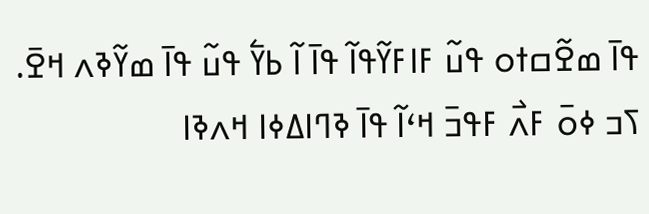ߟߊ߫ ߘߐ߬ߛߙߋ ߟߎ߬ ߓߊߓߌ߬ߟߊ߬ ߟߊ߫ ߊ߬ ߕߌ߱ ߟߎ߬ ߟߊ߫ ߘߌ߬ߢߍ ߞߐ߫. ߖߏ ߦߋ߫ ߓߍ߯ ߓߟߏ߫ ߞߵߊ߬ ߟߊ߫ ߢߣߊߡߦߊ ߞߍߢߊ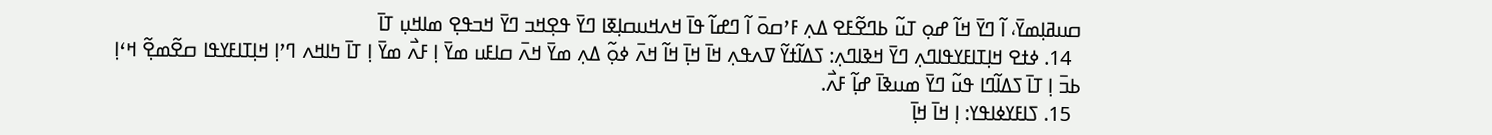ߛߎߥߊ߲ߘߌ߫، ߊ߬ ߣߌ߫ ߞߊ߬ ߝߋ߲ ߠߎ߬ ߕߣߐ߬ߓߐ ߡߍ߲ ߓߴߛߋ߫ ߊ߬ ߣߝߊ߬ ߟߊ߫ ߞߍߞߎߛߊ߲ߧߊ ߣߌ߫ ߟߐ߲ߞߏ ߣߌ߫ ߞߏߟߐ߲ ߘߊߞߎ߲ ߠߊ߫
  14. ߦߙߐ ߞߊ߲ߠߊߓߌߟߊߣߍ߲ ߣߌ߫ ߞߢߊߣߍ߲: ߖߡߊ߬ߙߌ߬ ߜߍߟߍ߲ ߞߊ߫ ߞߊ߲߫ ߞߊ߬ ߞߍ߫ ߦߋ߲߬ ߡߍ߲ ߘߌ߫ ߞߍ߫ ߛߊߓߎ ߘߌ߫ ߊ߲ ߓߍ߯ ߘߌ߫ ߊ߲ ߠߊ߫ ߤߊߞߍ ߣߴߊ߲ ߞߊ߲ߠߊߓߌߟߊ ߛߐ߬ߘߐ߲߬ ߞߵߊ߲ ߕߏ߫ ߊ߲ ߠߊ߫ ߖߡߊ߬ߣߊ ߟߎ߬ ߣߌ߫ ߘߎߢߊ߫ ߝߊ߲߬ ߓߍ߯.
  15. ߖߊߓߌߦߊߟߌ: ߊ߲ ߞߊ߫ ߞߊ߲߫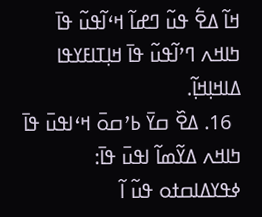ߞߊ߬ ߡߐ߱ ߟߎ߬ ߣߝߊ߬ ߞߵߊ߬ߟߎ߬ ߟߊ߫ ߤߊߞߍ ߣߴߊ߬ߟߎ߬ ߟߊ߫ ߞߊ߲ߠߊߓߌߟߊ ߡߊߞߊ߲ߞߊ߲߬.
  16. ߡߐ߰ ߛߌ߫ ߕߴߛߋ߫ ߞߵߊߟߎ߫ ߟߊ߫ ߤߊߞߍ ߡߌ߬ߘߊ߬ ߊߟߎ߫ ߟߊ߫:
ߦߟߌߡߊߛߙߋ ߟߎ߬ ߊ߬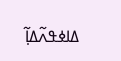ߡߊߦߟߍ߬ߡߊ߲߬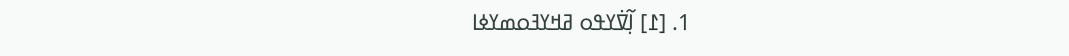1. [߁] ߊ߲߬ߜ߭ߌߟߋ ߥߞߌߔߋߘߌߦߊ